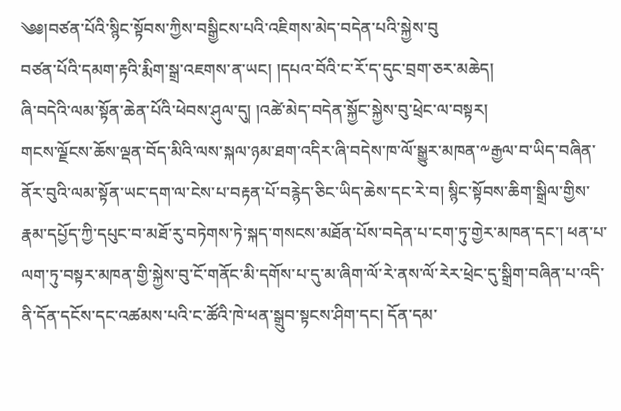༄༅།བཙན་པོའི་སྙིང་སྟོབས་ཀྱིས་བསྒྱིངས་པའི་འཇིགས་མེད་བདེན་པའི་སྐྱེས་བུ
བཙན་པོའི་དམག་རྟའི་རྨིག་སྒྲ་འཇགས་ན་ཡང། །དཔའ་བོའི་ང་རོ་ད་དུང་བྲག་ཅར་མཆེད།
ཞི་བདེའི་ལམ་སྟོན་ཆེན་པོའི་ཕེབས་ཤུལ་དུ། །འཚེ་མེད་བདེན་སྐྱོང་སྐྱེས་བུ་ཕྲེང་ལ་བསྟར།
གངས་ལྗོངས་ཆོས་ལྡན་བོད་མིའི་ལས་སྐལ་ཉམ་ཐག་འདིར་ཞི་བདེས་ཁ་ལོ་སྒྱུར་མཁན་༸རྒྱལ་བ་ཡིད་བཞིན་ནོར་བུའི་ལམ་སྟོན་ཡང་དག་ལ་ངེས་པ་བརྟན་པོ་བརྙེད་ཅིང་ཡིད་ཆེས་དང་རེ་བ། སྙིང་སྟོབས་ཆིག་སྒྲིལ་གྱིས་རྣམ་དཔྱོད་ཀྱི་དཔུང་བ་མཐོ་རུ་བཏེགས་ཏེ་སྐད་གསངས་མཐོན་པོས་བདེན་པ་ངག་ཏུ་གྱེར་མཁན་དང་། ཕན་པ་ལག་ཏུ་བསྟར་མཁན་གྱི་སྐྱེས་བུ་ངོ་གནོང་མི་དགོས་པ་དུ་མ་ཞིག་ལོ་རེ་ནས་ལོ་རེར་ཕྲེང་དུ་སྒྲིག་བཞིན་པ་འདི་ནི་དོན་དངོས་དང་འཚམས་པའི་ང་ཚོའི་ཁེ་ཕན་སྒྲུབ་སྟངས་ཤིག་དང། དོན་དམ་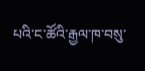པའི་ང་ཚོའི་རྒྱལ་ཁ་བསུ་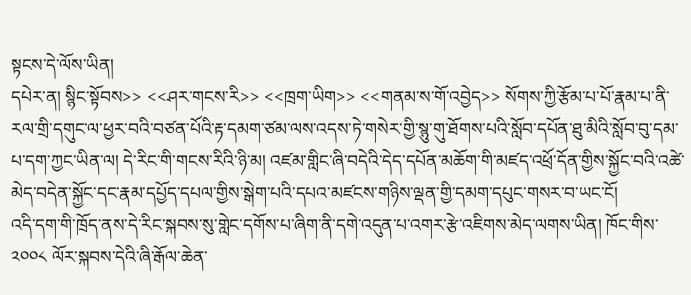སྟངས་དེ་ལོས་ཡིན།
དཔེར་ན། སྙིང་སྟོབས>> <<ཤར་གངས་རི>> <<ཁྲག་ཡིག>> <<གནམ་ས་གོ་འབྱེད>> སོགས་ཀྱི་རྩོམ་པ་པོ་རྣམ་པ་ནི་རལ་གྲི་དགུང་ལ་ཕྱར་བའི་བཙན་པོའི་རྟ་དམག་ཙམ་ལས་འདས་ཏེ་གསེར་གྱི་སྙུ་གུ་ཐོགས་པའི་སློབ་དཔོན་ཐུ་མིའི་སློབ་བུ་དམ་པ་དག་ཀྱང་ཡིན་ལ། དེ་རིང་གི་གངས་རིའི་ཉི་མ། འཛམ་གླིང་ཞི་བདེའི་དེད་དཔོན་མཆོག་གི་མཛད་འཕྲོ་དོན་གྱིས་སྐྱོང་བའི་འཚེ་མེད་བདེན་སྐྱོང་དང་རྣམ་དཔྱོད་དཔལ་གྱིས་སྒེག་པའི་དཔའ་མཛངས་གཉིས་ལྡན་གྱི་དམག་དཔུང་གསར་བ་ཡང་ངོ།
འདི་དག་གི་ཁྲོད་ནས་དེ་རིང་སྐབས་སུ་གླེང་དགོས་པ་ཞིག་ནི་དགེ་འདུན་པ་འགར་རྩེ་འཇིགས་མེད་ལགས་ཡིན། ཁོང་གིས་༢༠༠༨ ལོར་སྐབས་དེའི་ཞི་རྒོལ་ཆེན་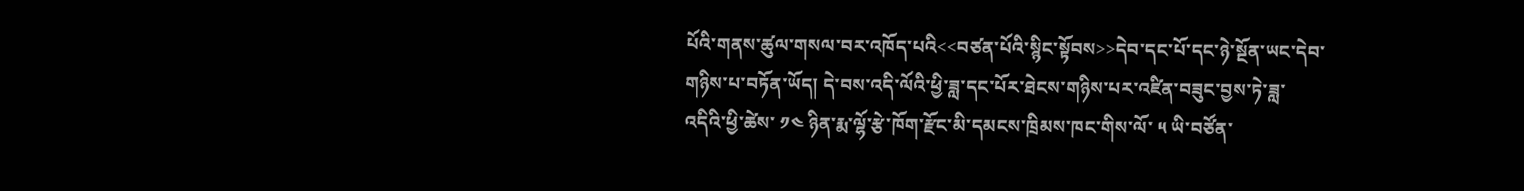པོའི་གནས་ཚུལ་གསལ་བར་འཁོད་པའི<<བཙན་པོའི་སྙིང་སྟོབས>>དེབ་དང་པོ་དང་ཉེ་སྔོན་ཡང་དེབ་གཉིས་པ་བཏོན་ཡོད། དེ་བས་འདི་ལོའི་ཕྱི་ཟླ་དང་པོར་ཐེངས་གཉིས་པར་འཛིན་བཟུང་བྱས་ཏེ་ཟླ་འདིའི་ཕྱི་ཚེས་ ༡༤ ཉིན་རྨ་ལྷོ་རྩེ་ཁོག་རྫོང་མི་དམངས་ཁྲིམས་ཁང་གིས་ལོ་ ༥ ཡི་བཙོན་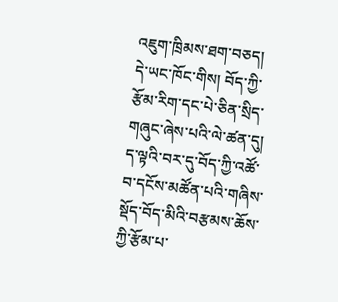འཇུག་ཁྲིམས་ཐག་བཅད།
དེ་ཡང་ཁོང་གིས། བོད་ཀྱི་རྩོམ་རིག་དང་པེ་ཅིན་སྲིད་གཞུང་ཞེས་པའི་ལེ་ཚན་དུ། ད་ལྟའི་བར་དུ་བོད་ཀྱི་འཚོ་བ་དངོས་མཚོན་པའི་གཞིས་སྡོད་བོད་མིའི་བརྩམས་ཆོས་ཀྱི་རྩོམ་པ་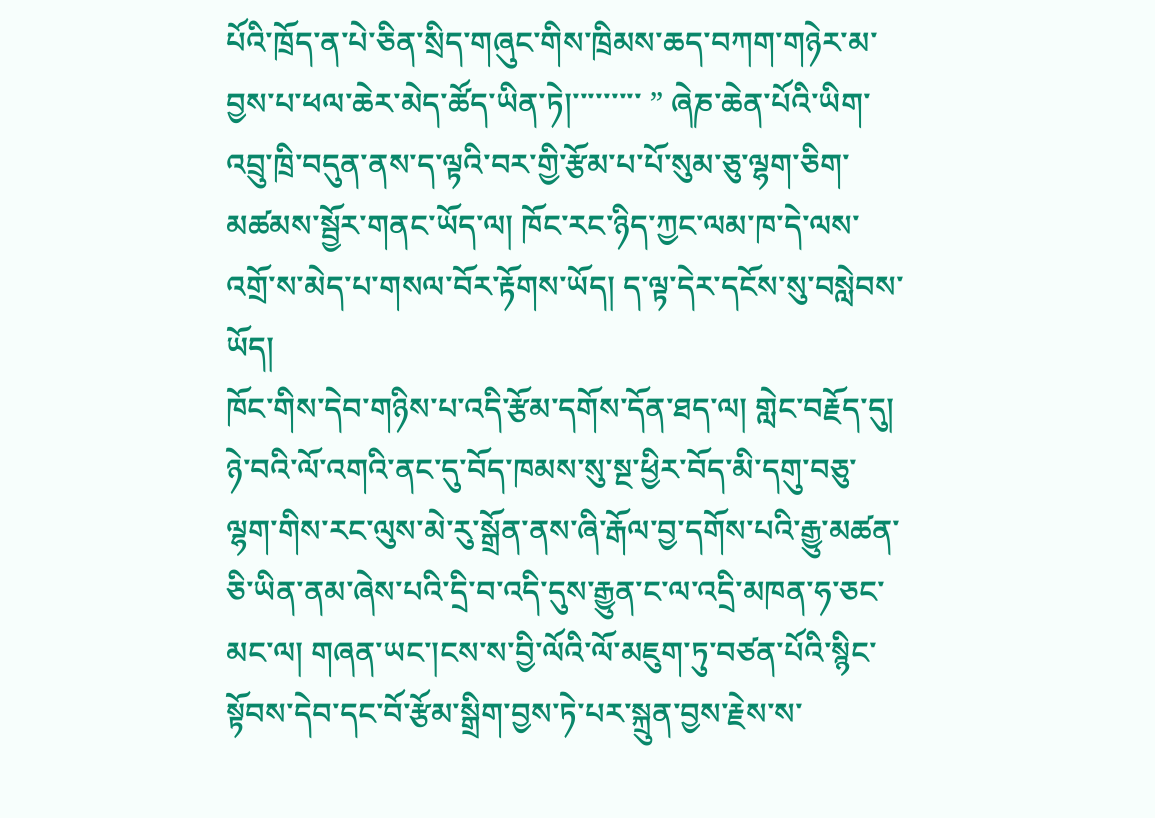པོའི་ཁྲོད་ན་པེ་ཅིན་སྲིད་གཞུང་གིས་ཁྲིམས་ཆད་བཀག་གཉེར་མ་བྱས་པ་ཕལ་ཆེར་མེད་ཚོད་ཡིན་ཏེ།་་་་་་་་་ ” ཞེཎ་ཆེན་པོའི་ཡིག་འབྲུ་ཁྲི་བདུན་ནས་ད་ལྟའི་བར་གྱི་རྩོམ་པ་པོ་སུམ་ཅུ་ལྷག་ཅིག་མཚམས་སྦྱོར་གནང་ཡོད་ལ། ཁོང་རང་ཉིད་ཀྱང་ལམ་ཁ་དེ་ལས་འགྲོ་ས་མེད་པ་གསལ་བོར་རྟོགས་ཡོད། ད་ལྟ་དེར་དངོས་སུ་བསླེབས་ཡོད།
ཁོང་གིས་དེབ་གཉིས་པ་འདི་རྩོམ་དགོས་དོན་ཐད་ལ། གླེང་བརྗོད་དུ།
ཉེ་བའི་ལོ་འགའི་ནང་དུ་བོད་ཁམས་སུ་སྔ་ཕྱིར་བོད་མི་དགུ་བཅུ་ལྷག་གིས་རང་ལུས་མེ་རུ་སྒྲོན་ནས་ཞི་རྒོལ་བྱ་དགོས་པའི་རྒྱུ་མཚན་ཅི་ཡིན་ནམ་ཞེས་པའི་དྲི་བ་འདི་དུས་རྒྱུན་ང་ལ་འདྲི་མཁན་ཧ་ཅང་མང་ལ། གཞན་ཡང་།ངས་ས་བྱི་ལོའི་ལོ་མཇུག་ཏུ་བཙན་པོའི་སྙིང་སྟོབས་དེབ་དང་བོ་རྩོམ་སྒྲིག་བྱས་ཏེ་པར་སྐྲུན་བྱས་རྗེས་ས་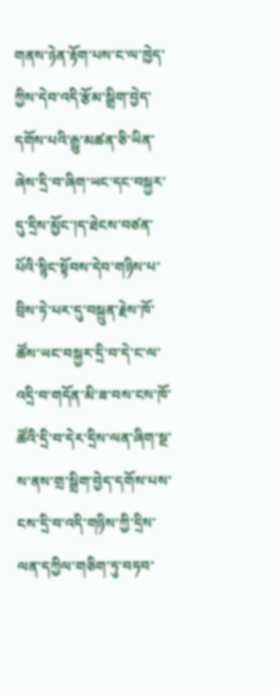གནས་ཉེན་རྟོག་པས་ང་ལ་ཁྱེད་ཀྱིས་དེབ་འདི་རྩོམ་སྒྲིག་བྱེད་དགོས་པའི་རྒྱུ་མཚན་ཅི་ཡིན་ཞེས་དྲི་བ་ཞིག་ཡང་དང་བསྐྱར་དུ་དྲིས་མྱོང་།ད་ཐེངས་བཙན་པོའི་སྙིང་སྟོབས་དེབ་གཉིས་པ་བྲིས་ཏེ་པར་དུ་བསྐྲུན་རྗེས་ཁོ་ཚོས་ཡང་བསྐྱར་དྲི་བ་དེ་ང་ལ་འདྲི་བ་གདོན་མི་ཟ་བས་ངས་ཁོ་ཚོའི་དྲི་བ་དེར་དྲིས་ལན་ཞིག་སྔ་ས་ནས་གྲ་སྒྲིག་བྱེད་དགོས་པས་ངས་དྲི་བ་འདི་གཉིས་ཀྱི་དྲིས་ལན་དཀྱིལ་གཅིག་ཏུ་བཏབ་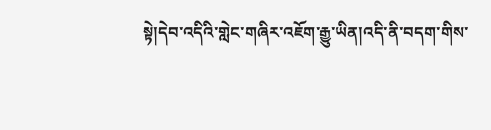སྟེ།དེབ་འདིའི་གླེང་གཞིར་འཇོག་རྒྱུ་ཡིན།འདི་ནི་བདག་གིས་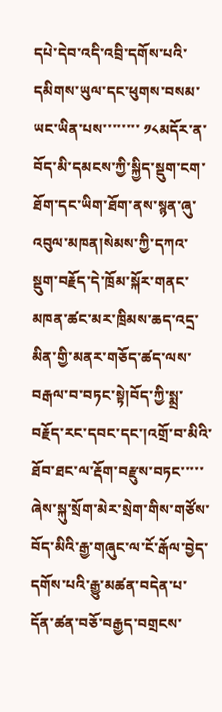དཔེ་དེབ་འདི་འབྲི་དགོས་པའི་དམིགས་ཡུལ་དང་ཕུགས་བསམ་ཡང་ཡིན་པས་་་་་་་་ ༡༨མདོར་ན་བོད་མི་དམངས་ཀྱི་སྐྱིད་སྡུག་ངག་ཐོག་དང་ཡིག་ཐོག་ནས་སྙན་ཞུ་འབུལ་མཁན།སེམས་ཀྱི་དཀའ་སྡུག་བརྗོད་དེ་ཁྲོམ་སྐོར་གནང་མཁན་ཚང་མར་ཁྲིམས་ཆད་འདྲ་མིན་གྱི་མནར་གཅོད་ཚད་ལས་བརྒལ་བ་བཏང་སྟེ།བོད་ཀྱི་སྨྲ་བརྗོད་རང་དབང་དང་།འགྲོ་བ་མིའི་ཐོབ་ཐང་ལ་རྡོག་བརྫུས་བཏང་་་་་ ཞེས་སྐུ་སྲོག་མེར་སྲེག་གིས་གཙོས་བོད་མིའི་རྒྱ་གཞུང་ལ་ངོ་རྒོལ་བྱེད་དགོས་པའི་རྒྱུ་མཚན་བདེན་པ་དོན་ཚན་བཅོ་བརྒྱད་བགྲངས་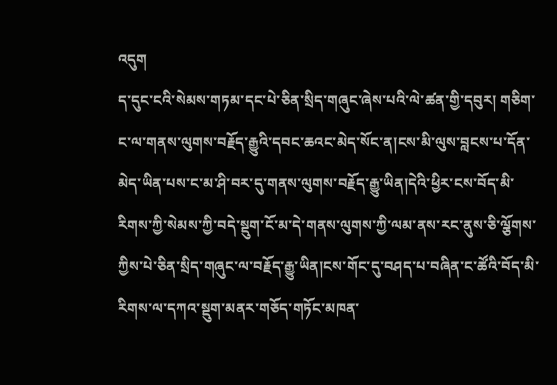འདུག
ད་དུང་ངའི་སེམས་གཏམ་དང་པེ་ཅིན་སྲིད་གཞུང་ཞེས་པའི་ལེ་ཚན་གྱི་དབུར། གཅིག་ང་ལ་གནས་ལུགས་བརྗོད་རྒྱུའི་དབང་ཆའང་མེད་སོང་ན།ངས་མི་ལུས་བླངས་པ་དོན་མེད་ཡིན་པས་ང་མ་ཤི་བར་དུ་གནས་ལུགས་བརྗོད་རྒྱུ་ཡིན།དེའི་ཕྱིར་ངས་བོད་མི་རིགས་ཀྱི་སེམས་ཀྱི་བདེ་སྡུག་ངོ་མ་དེ་གནས་ལུགས་ཀྱི་ལམ་ནས་རང་ནུས་ཅི་ལྕོགས་ཀྱིས་པེ་ཅིན་སྲིད་གཞུང་ལ་བརྗོད་རྒྱུ་ཡིན།ངས་གོང་དུ་བཤད་པ་བཞིན་ང་ཚོའི་བོད་མི་རིགས་ལ་དཀའ་སྡུག་མནར་གཅོད་གཏོང་མཁན་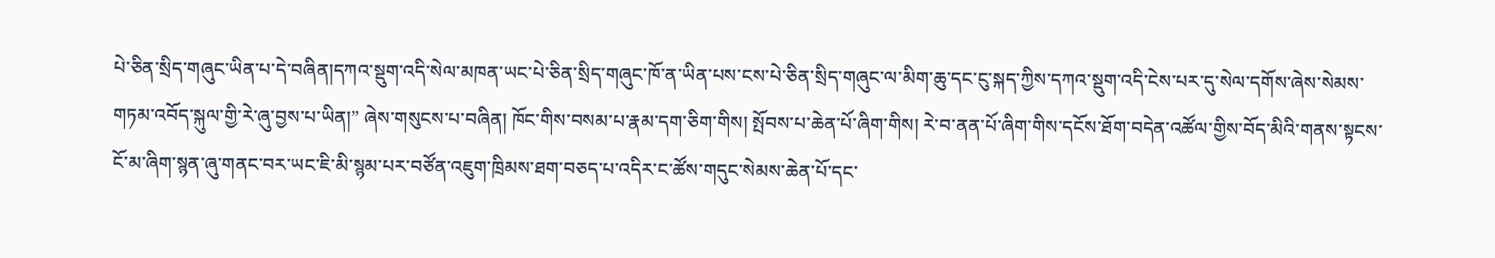པེ་ཅིན་སྲིད་གཞུང་ཡིན་པ་དེ་བཞིན།དཀའ་སྡུག་འདི་སེལ་མཁན་ཡང་པེ་ཅིན་སྲིད་གཞུང་ཁོ་ན་ཡིན་པས་ངས་པེ་ཅིན་སྲིད་གཞུང་ལ་མིག་ཆུ་དང་ངུ་སྐད་ཀྱིས་དཀའ་སྡུག་འདི་ངེས་པར་དུ་སེལ་དགོས་ཞེས་སེམས་གཏམ་འབོད་སྐུལ་གྱི་རེ་ཞུ་བྱས་པ་ཡིན།” ཞེས་གསུངས་པ་བཞིན། ཁོང་གིས་བསམ་པ་རྣམ་དག་ཅིག་གིས། སྤོབས་པ་ཆེན་པོ་ཞིག་གིས། རེ་བ་ནན་པོ་ཞིག་གིས་དངོས་ཐོག་བདེན་འཚོལ་གྱིས་བོད་མིའི་གནས་སྟངས་ངོ་མ་ཞིག་སྙན་ཞུ་གནང་བར་ཡང་ཇི་མི་སྙམ་པར་བཙོན་འཇུག་ཁྲིམས་ཐག་བཅད་པ་འདིར་ང་ཚོས་གདུང་སེམས་ཆེན་པོ་དང་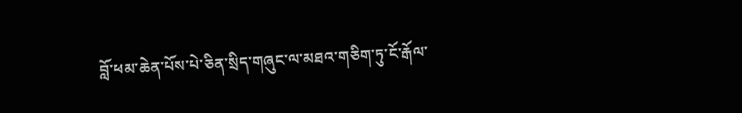བློ་ཕམ་ཆེན་པོས་པེ་ཅིན་སྲིད་གཞུང་ལ་མཐའ་གཅིག་ཏུ་ངོ་རྒོལ་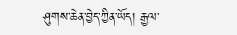ཤུགས་ཆེན་བྱེད་ཀྱིན་ཡོད། རྒྱལ་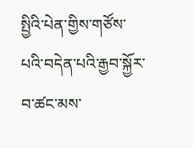སྤྱིའི་པེན་གྱིས་གཙོས་པའི་བདེན་པའི་རྒྱབ་སྐྱོར་བ་ཚང་མས་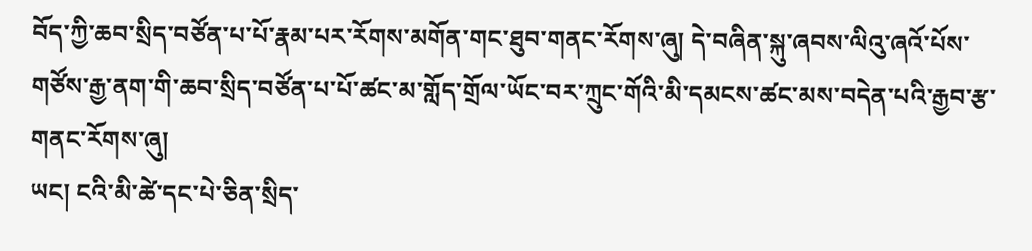བོད་ཀྱི་ཆབ་སྲིད་བཙོན་པ་པོ་རྣམ་པར་རོགས་མགོན་གང་ཐུབ་གནང་རོགས་ཞུ། དེ་བཞིན་སྐུ་ཞབས་ལིའུ་ཞའོ་པོས་གཙོས་རྒྱ་ནག་གི་ཆབ་སྲིད་བཙོན་པ་པོ་ཚང་མ་གློད་གྲོལ་ཡོང་བར་ཀྲུང་གོའི་མི་དམངས་ཚང་མས་བདེན་པའི་རྒྱབ་རྩ་གནང་རོགས་ཞུ།
ཡང། ངའི་མི་ཚེ་དང་པེ་ཅིན་སྲིད་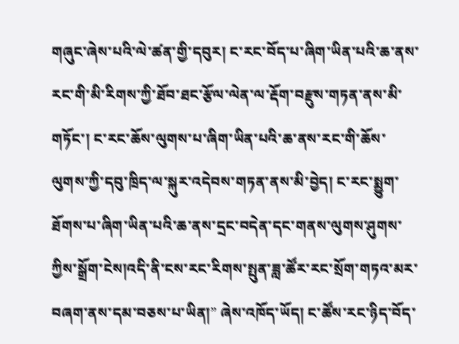གཞུང་ཞེས་པའི་ལེ་ཚན་གྱི་དབུར། ང་རང་བོད་པ་ཞིག་ཡིན་པའི་ཆ་ནས་རང་གི་མི་རིགས་ཀྱི་ཐོབ་ཐང་རྩོལ་ལེན་ལ་རྡོག་བརྫུས་གཏན་ནས་མི་གཏོང་། ང་རང་ཆོས་ལུགས་པ་ཞིག་ཡིན་པའི་ཆ་ནས་རང་གི་ཆོས་ལུགས་ཀྱི་དབུ་ཁྲིད་ལ་སྐུར་འདེབས་གཏན་ནས་མི་བྱེད། ང་རང་སྨྱུག་ཐོགས་པ་ཞིག་ཡིན་པའི་ཆ་ནས་དྲང་བདེན་དང་གནས་ལུགས་ཤུགས་ཀྱིས་སྒྲོག་ངེས།འདི་ནི་ངས་རང་རིགས་སྤུན་ཟླ་ཚོར་རང་སྲོག་གཏའ་མར་བཞག་ནས་དམ་བཅས་པ་ཡིན།” ཞེས་འཁོད་ཡོད། ང་ཚོས་རང་ཉིད་བོད་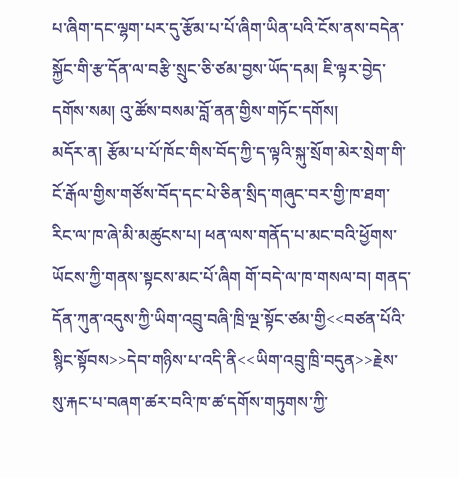པ་ཞིག་དང་ལྷག་པར་དུ་རྩོམ་པ་པོ་ཞིག་ཡིན་པའི་ངོས་ནས་བདེན་སྐྱོང་གི་རྩ་དོན་ལ་བརྩི་སྲུང་ཅི་ཙམ་བྱས་ཡོད་དམ། ཇི་ལྟར་བྱེད་དགོས་སམ། འུ་ཚོས་བསམ་བློ་ནན་གྱིས་གཏོང་དགོས།
མདོར་ན། རྩོམ་པ་པོ་ཁོང་གིས་བོད་ཀྱི་ད་ལྟའི་སྐུ་སྲོག་མེར་སྲེག་གི་ངོ་རྒོལ་གྱིས་གཙོས་བོད་དང་པེ་ཅིན་སྲིད་གཞུང་བར་གྱི་ཁ་ཐག་རིང་ལ་ཁ་ཞེ་མི་མཚུངས་པ། ཕན་ལས་གནོད་པ་མང་བའི་ཕྱོགས་ཡོངས་ཀྱི་གནས་སྟངས་མང་པོ་ཞིག གོ་བདེ་ལ་ཁ་གསལ་བ། གནད་དོན་ཀུན་འདུས་ཀྱི་ཡིག་འབྲུ་བཞི་ཁྲི་ལྔ་སྟོང་ཙམ་གྱི<<བཙན་པོའི་སྙིང་སྟོབས>>དེབ་གཉིས་པ་འདི་ནི<<ཡིག་འབྲུ་ཁྲི་བདུན>>རྗེས་སུ་རྐང་པ་བཞག་ཚར་བའི་ཁ་ཚ་དགོས་གཏུགས་ཀྱི་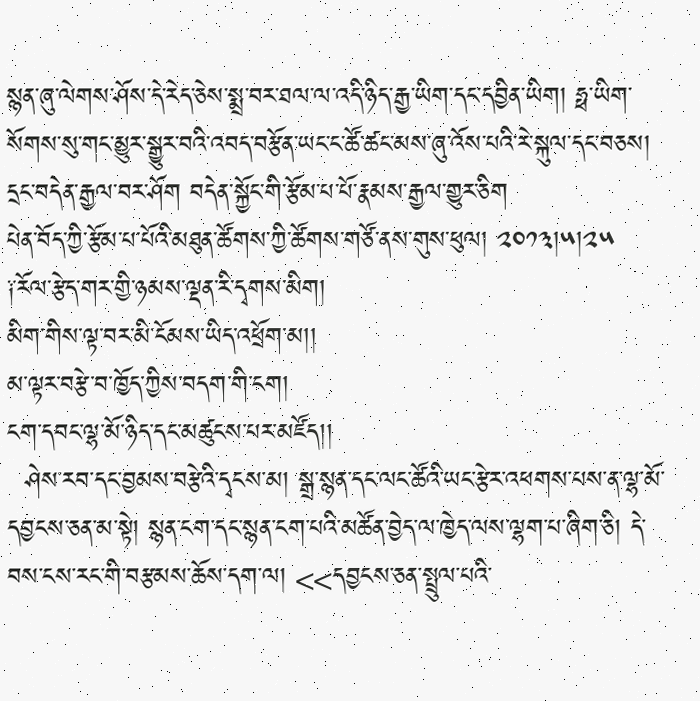སྙན་ཞུ་ལེགས་ཤོས་དེ་རེད་ཅེས་སྨྲ་བར་ཐལ་ལ་འདི་ཉིད་རྒྱ་ཡིག་དང་དབྱིན་ཡིག། ཧྥ་ཡིག་སོགས་སུ་གང་མྱུར་སྒྱུར་བའི་འབད་བརྩོན་ཡང་ང་ཚོ་ཚང་མས་ཞུ་འོས་པའི་རེ་སྐུལ་དང་བཅས།
དྲང་བདེན་རྒྱལ་བར་ཤོག བདེན་སྐྱོང་གི་རྩོམ་པ་པོ་རྣམས་རྒྱལ་གྱུར་ཅིག
པེན་བོད་ཀྱི་རྩོམ་པ་པོའི་མཐུན་ཚོགས་ཀྱི་ཚོགས་གཙོ་ནས་གུས་ཕུལ། ༢༠༡༣།༥།༢༥
༑རོལ་རྩེད་གར་གྱི་ཉམས་ལྡན་རི་དྭགས་མིག།
མིག་གིས་ལྟ་བར་མི་ངོམས་ཡིད་འཕྲོག་མ།།
མ་ལྟར་བརྩེ་བ་ཁྱོད་ཀྱིས་བདག་གི་ངག།
ངག་དབང་ལྷ་མོ་ཉིད་དང་མཚུངས་པར་མཛོད།།
  ཤེས་རབ་དང་བྱམས་བརྩེའི་དྭངས་མ། སྒྲ་སྙན་དང་ལང་ཚོའི་ཡང་རྩེར་འཕགས་པས་ན་ལྷ་མོ་དབྱངས་ཅན་མ་སྟེ། སྙན་ངག་དང་སྙན་ངག་པའི་མཚོན་བྱེད་ལ་ཁྱེད་ལས་ལྷག་པ་ཞིག་ཅི། དེ་བས་ངས་རང་གི་བརྩམས་ཆོས་དག་ལ། <<དབྱངས་ཅན་སྤྲུལ་པའི་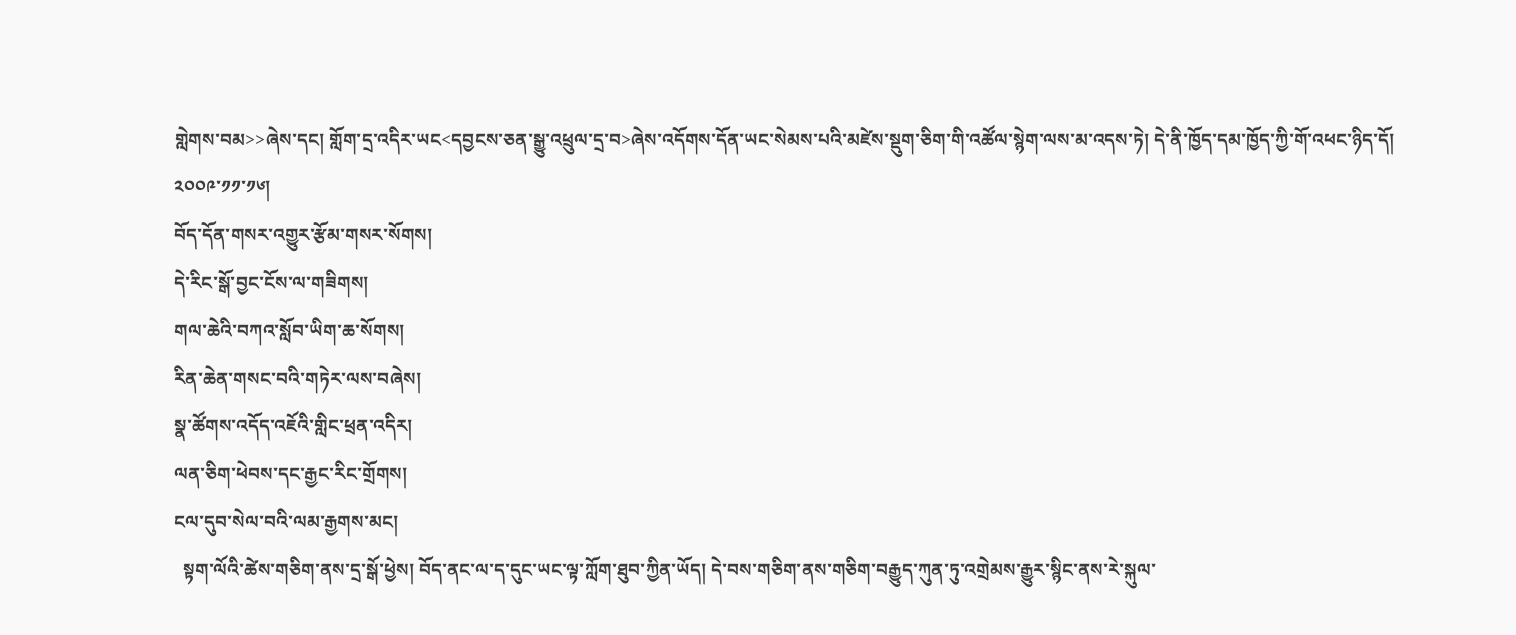གླེགས་བམ>>ཞེས་དང། གློག་དྲ་འདིར་ཡང<དབྱངས་ཅན་སྒྱུ་འཕྲུལ་དྲ་བ>ཞེས་འདོགས་དོན་ཡང་སེམས་པའི་མཛེས་སྡུག་ཅིག་གི་འཚོལ་སྙེག་ལས་མ་འདས་ཏེ། དེ་ནི་ཁྱོད་དམ་ཁྱོད་ཀྱི་གོ་འཕང་ཉིད་དོ།
༢༠༠༩་༡༡་༡༦།
བོད་དོན་གསར་འགྱུར་རྩོམ་གསར་སོགས།
དེ་རིང་སྒོ་བྱང་ངོས་ལ་གཟིགས།
གལ་ཆེའི་བཀའ་སློབ་ཡིག་ཆ་སོགས།
རིན་ཆེན་གསང་བའི་གཏེར་ལས་བཞེས།
སྣ་ཚོགས་འདོད་འཇོའི་གླིང་ཕྲན་འདིར།
ལན་ཅིག་ཕེབས་དང་རྒྱང་རིང་གྲོགས།
ངལ་དུབ་སེལ་བའི་ལམ་རྒྱགས་མང།
  སྟག་ལོའི་ཚེས་གཅིག་ནས་དྲ་སྒོ་ཕྱེས། བོད་ནང་ལ་ད་དུང་ཡང་ལྟ་ཀློག་ཐུབ་ཀྱིན་ཡོད། དེ་བས་གཅིག་ནས་གཅིག་བརྒྱུད་ཀུན་ཏུ་འགྲེམས་རྒྱུར་སྙིང་ནས་རེ་སྐུལ་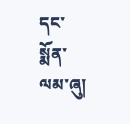དང་སྨོན་ལམ་ཞུ།